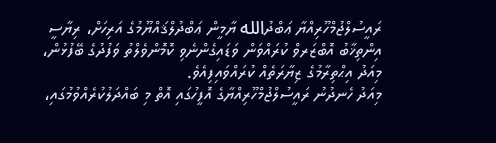ރައީސުލްޖުމްހޫރިއްޔާ ޢަބްދުالله ޔާމީން ޢަބްދުލްޤައްޔޫމުގެ އަރިހަށް، ރިޔާސީ އިންތިޚާބު އޮބްޒަރވް ކުރައްވަން ވަޑައިގެންނެވި ކޮމޮންވެލްތު ވަފުދުގެ ބޭފުޅުން، މިއަދު އިޙްތިރާމުގެ ޒިޔާރަތެއް ކުރައްވައިފިއެވެ.
މިއަދު ހެނދުނު ރައީސުލްޖުމްހޫރިއްޔާގެ އޮފީހުގައި އޮތް މި ބައްދަލުކުރެއްވުމުގައި،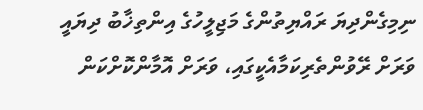ނިމިގެންދިޔަ ރައްޔިތުންގެ މަޖިލީހުގެ އިންތިޚާބު ދިޔައީ ވަރަށް ރޭވުންތެރިކަމާއެކީގައި، ވަރަށް އޮމާންކޮށްކަން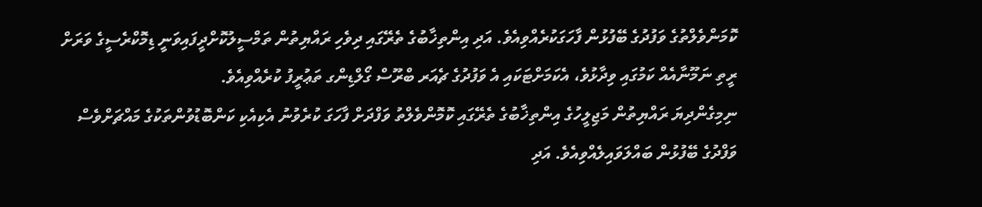ކޮމަންވެލްތުގެ ވަފުދުގެ ބޭފުޅުން ފާހަގަކުރެއްވިއެވެ. އަދި އިންތިޚާބުގެ ތެރޭގައި ދިވެހި ރައްޔިތުން ތަމްސީލުކޮށްދީފައިވަނީ ޑިމޮކްރެސީގެ ވަރަށް ރީތި ނަމޫނާއެއް ކަމުގައި ވިދާޅުވެ، އެކަމަށްޓަކައި އެ ވަފުދުގެ ޗެއަރ ބްރޫސް ގޯލްޑިންގ ތަޢުރީފު ކުރެއްވިއެވެ.
ނިމިގެންދިޔަ ރައްޔިތުން މަޖިލީހުގެ އިންތިޚާބުގެ ތެރޭގައި ކޮމޮންވެލްތު ވަފްދަށް ފާހަގަ ކުރެވުނު އެކިއެކި ކަންބޮޑުވުންތަކުގެ މައްޗަށްވެސް ވަފްދުގެ ބޭފުޅުން ބައްލަވައިލެއްވިއެވެ. އަދި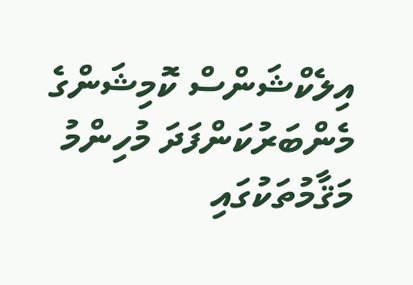އިލެކްޝަންސް ކޮމިޝަންގެ މެންބަރުކަންފަދަ މުހިންމު މަޤާމުތަކުގައި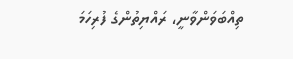ތިއްބަވަންވާނީ، ރައްޔިތުންގެ ފުރިހަމަ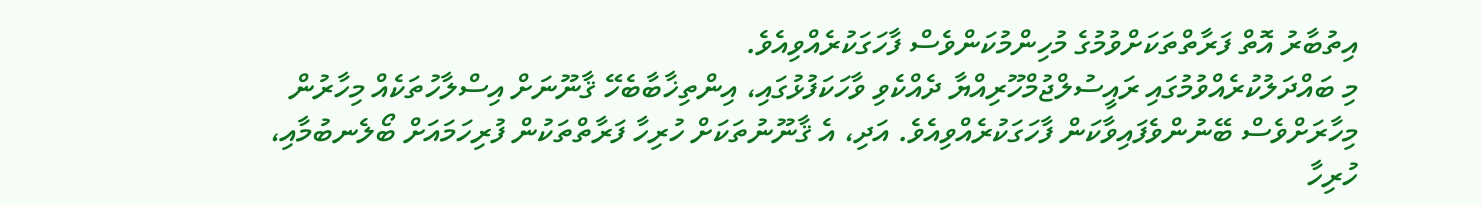އިތުބާރު އޮތް ފަރާތްތަކަށްވުމުގެ މުހިންމުކަންވެސް ފާހަގަކުރެއްވިއެވެ.
މި ބައްދަލުކުރެއްވުމުގައި ރައީސުލްޖުމްހޫރިއްޔާ ދެއްކެވި ވާހަކަފުޅުގައި، އިންތިޚާބާބެހޭ ޤާނޫނަށް އިސްލާހުތަކެއް މިހާރުން މިހާރަށްވެސް ބޭނުންވެފައިވާކަން ފާހަގަކުރެއްވިއެވެ. އަދި، އެ ޤާނޫނުތަކަށް ހުރިހާ ފަރާތްތަކުން ފުރިހަމައަށް ބޯލެނބުމާއި، ހުރިހާ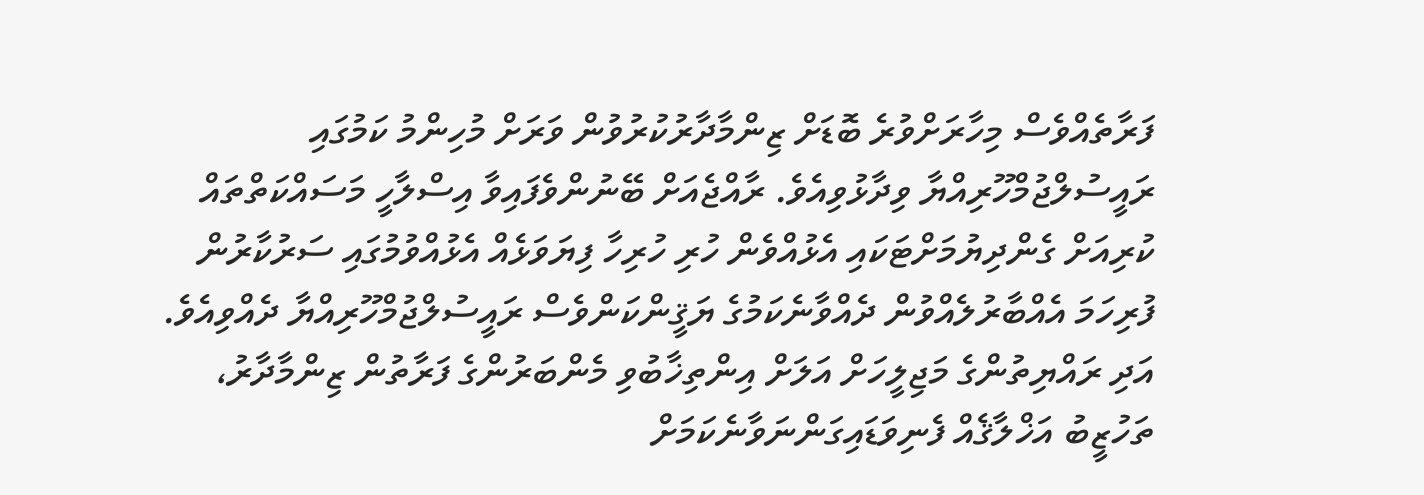ފަރާތެއްވެސް މިހާރަށްވުރެ ބޮޑަށް ޒިންމާދާރުކުރުވުން ވަރަށް މުހިންމު ކަމުގައި ރައީސުލްޖުމްހޫރިއްޔާ ވިދާޅުވިއެވެ. ރާއްޖެއަށް ބޭނުންވެފައިވާ އިސްލާހީ މަސައްކަތްތައް ކުރިއަށް ގެންދިޔުމަށްޓަކައި އެޅުއްވެން ހުރި ހުރިހާ ފިޔަވަޅެއް އެޅުއްވުމުގައި ސަރުކާރުން ފުރިހަމަ އެއްބާރުލެއްވުން ދެއްވާނެކަމުގެ ޔަޤީންކަންވެސް ރައީސުލްޖުމްހޫރިއްޔާ ދެއްވިއެވެ. އަދި ރައްޔިތުންގެ މަޖިލީހަށް އަލަށް އިންތިޚާބުވި މެންބަރުންގެ ފަރާތުން ޒިންމާދާރު، ތަހުޒީބު އަޚްލާޤެއް ފެނިވަޑައިގަންނަވާނެކަމަށް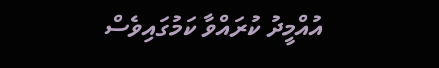އުއްމީދު ކުރައްވާ ކަމުގައިވެސް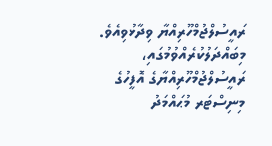ރައީސުލްޖުމްހޫރިއްޔާ ވިދާޅުވިއެވެ.
މިބައްދަލުކުރެއްވުމުގައި، ރައީސުލްޖުމްހޫރިއްޔާގެ އޮފީހުގެ މިނިސްޓަރ މުޙައްމަދު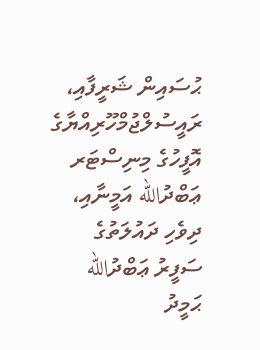ޙުސައިން ޝަރީފާއި، ރައީސުލްޖުމްހޫރިއްޔާގެ އޮފީހުގެ މިނިސްޓަރ ޢަބްދުالله އަމީނާއި، ދިވެހި ދައުލަތުގެ ސަފީރު ޢަބްދުالله ޙަމީދު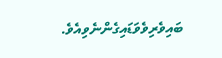ބައިވެރިވެވަޑައިގެންނެވިއެވެ.